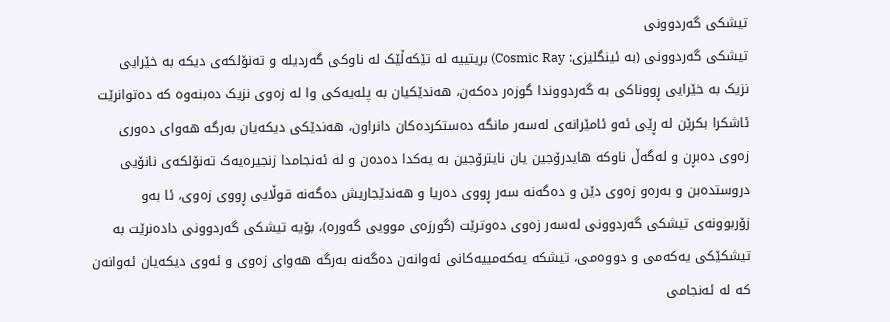تیشکی گەردوونی
تیشکی گەردوونی (بە ئینگلیزی: Cosmic Ray) بریتییە لە تێکەڵێک لە ناوکی گەردیلە و تەنۆلکەی دیکە بە خێرایی نزیک بە خێرایی ڕووناکی بە گەردووندا گوزەر دەکەن، ھەندێکیان بە پلەیەکی وا لە زەوی نزیک دەبنەوە کە دەتوانرێت ئاشکرا بکرێن لە ڕێی ئەو ئامێرانەی لەسەر مانگە دەستکردەکان دانراون، ھەندێکی دیکەیان بەرگە ھەوای دەوری زەوی دەبڕن و لەگەڵ ناوکە ھایدرۆجین یان نایترۆجین بە یەکدا دەدەن و لە ئەنجامدا زنجیرەیەک تەنۆلکەی نانۆیی دروستدەبن و بەرەو زەوی دێن و دەگەنە سەر ڕووی دەریا و ھەندێجاریش دەگەنە قوڵایی ڕووی زەوی، ئا بەو زۆربوونەی تیشکی گەردوونی لەسەر زەوی دەوترێت (گورزەی موویی گەورە)، بۆیە تیشکی گەردوونی دادەنرێت بە تیشکێکی یەکەمی و دووەمی، تیشکە یەکەمییەکانی ئەوانەن دەگەنە بەرگە ھەوای زەوی و ئەوی دیکەیان ئەوانەن کە لە ئەنجامی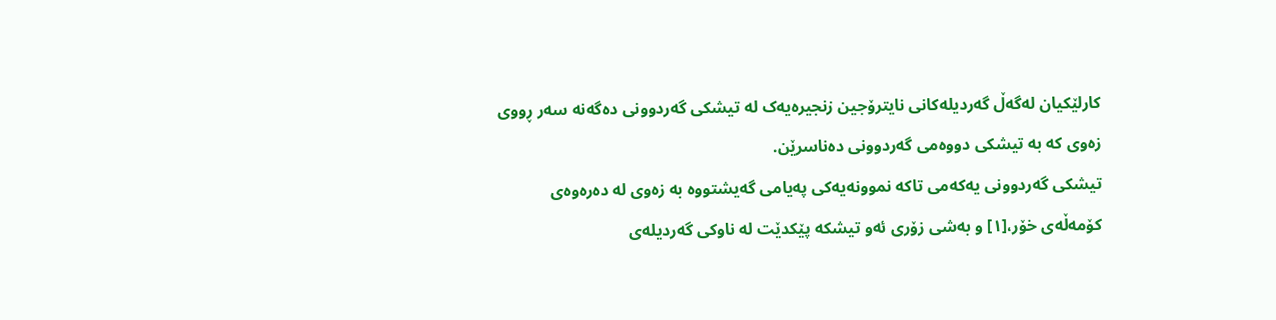کارلێکیان لەگەڵ گەردیلەکانی نایترۆجین زنجیرەیەک لە تیشکی گەردوونی دەگەنە سەر ڕووی زەوی کە بە تیشکی دووەمی گەردوونی دەناسرێن.
تیشکی گەردوونی یەکەمی تاکە نموونەیەکی پەیامی گەیشتووە بە زەوی لە دەرەوەی کۆمەڵەی خۆر،[١] و بەشی زۆری ئەو تیشکە پێکدێت لە ناوکی گەردیلەی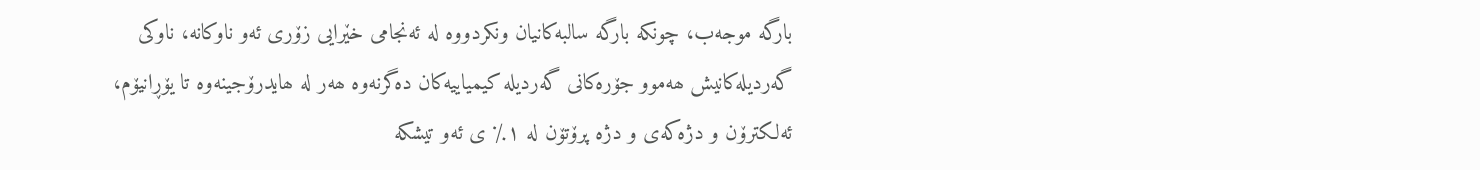بارگە موجەب، چونکە بارگە سالبەکانیان ونکردووە لە ئەنجامی خێرایی زۆری ئەو ناوکانە، ناوکی گەردیلەکانیش ھەموو جۆرەکانی گەردیلە کیمیاییەکان دەگرنەوە ھەر لە ھایدرۆجینەوە تا یۆڕانیۆم، ئەلکترۆن و دژەکەی و دژە پرۆتۆن لە ١٪ ی ئەو تیشکە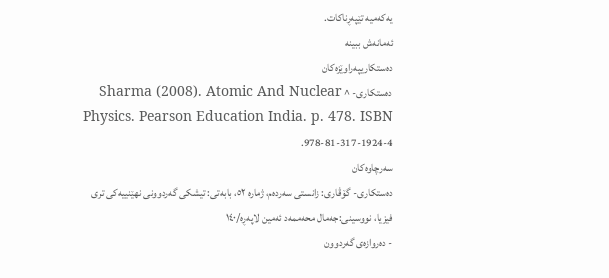یەکەمیە تێپەڕناکات.
ئەمانەش ببینە
دەستکاریپەراوێزەکان
دەستکاری- ^ Sharma (2008). Atomic And Nuclear Physics. Pearson Education India. p. 478. ISBN 978-81-317-1924-4.
سەرچاوەکان
دەستکاری- گۆڤاری: زانستی سەردەم، ژمارە ٥٢، بابەتی: تیشکی گەردوونی نھێنییەکی تری فیزیا، نووسینی:جەمال محەممەد ئەمین لاپەڕە/١٤٠
- دەروازەی گەردوون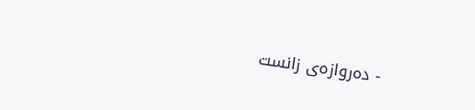- دەروازەی زانست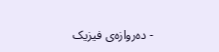- دەروازەی فیزیک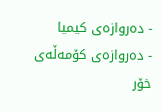- دەروازەی کیمیا
- دەروازەی کۆمەڵەی خۆر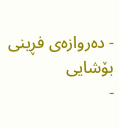- دەروازەی فڕینی بۆشایی
-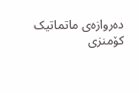دەروازەی ماتماتیک
کۆمنزی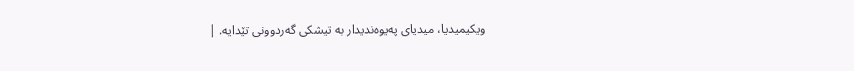ویکیمیدیا، میدیای پەیوەندیدار بە تیشکی گەردوونی تێدایە. |